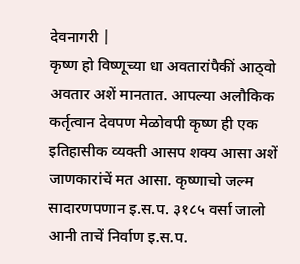देवनागरी |
कृष्ण हो विष्णूच्या धा अवतारांपैकीं आठ्वो अवतार अशें मानतात. आपल्या अलौकिक कर्तृत्वान देवपण मेळोवपी कृष्ण ही एक इतिहासीक व्यक्ती आसप शक्य आसा अशें जाणकारांचें मत आसा. कृष्णाचो जल्म सादारणपणान इ.स.प. ३१८५ वर्सा जालो आनी ताचें निर्वाण इ.स.प.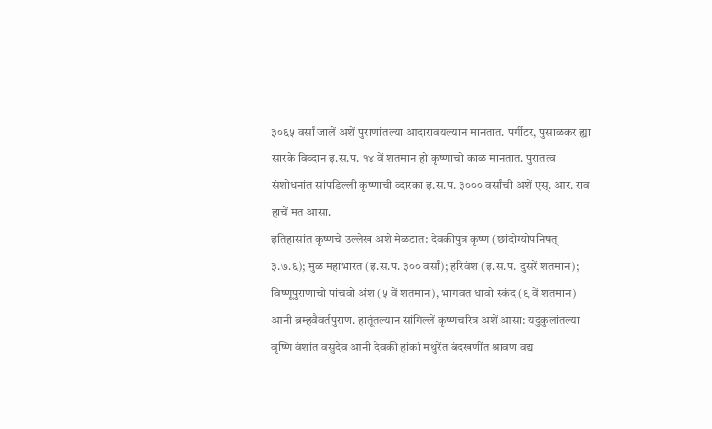३०६५ वर्सां जालें अशें पुराणांतल्या आदारावयल्यान मानतात. पर्गीटर, पुसाळकर ह्या सारके विव्दान इ.स.प. १४ वें शतमान हो कृष्णाचो काळ मानतात. पुरातत्व संशोधनांत सांपडिल्ली कृष्णाची व्दारका इ.स.प. ३००० वर्सांची अशें एस्. आर. राव हाचें मत आसा.
इतिहासांत कृष्णचे उल्लेख अशे मेळटात: देवकीपुत्र कृष्ण (छांदोग्योपनिषत् ३.७.६); मुळ महाभारत (इ.स.प. ३०० वर्सां); हरिवंश (इ.स.प. दुसरें शतमान); विष्णूपुराणाचो पांचवो अंश (५ वें शतमान), भागवत धावो स्कंद (९ वें शतमान) आनी ब्रम्हवैवर्तपुराण. हातूंतल्यान सांगिल्लें कृष्णचरित्र अशें आसा: यदुकुलांतल्या वृष्णि वंशांत वसुदेव आनी देवकी हांकां मथुरेंत बंदखणींत श्रावण वद्य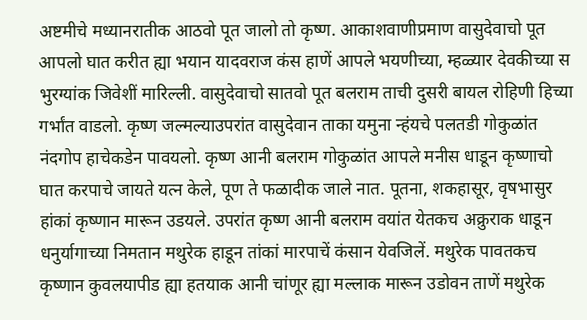अष्टमीचे मध्यानरातीक आठवो पूत जालो तो कृष्ण. आकाशवाणीप्रमाण वासुदेवाचो पूत आपलो घात करीत ह्या भयान यादवराज कंस हाणें आपले भयणीच्या, म्हळ्यार देवकीच्या स भुरग्यांक जिवेशीं मारिल्ली. वासुदेवाचो सातवो पूत बलराम ताची दुसरी बायल रोहिणी हिच्या गर्भांत वाडलो. कृष्ण जल्मल्याउपरांत वासुदेवान ताका यमुना न्हंयचे पलतडी गोकुळांत नंदगोप हाचेकडेन पावयलो. कृष्ण आनी बलराम गोकुळांत आपले मनीस धाडून कृष्णाचो घात करपाचे जायते यत्न केले, पूण ते फळादीक जाले नात. पूतना, शकहासूर, वृषभासुर हांकां कृष्णान मारून उडयले. उपरांत कृष्ण आनी बलराम वयांत येतकच अक्रुराक धाडून धनुर्यागाच्या निमतान मथुरेक हाडून तांकां मारपाचें कंसान येवजिलें. मथुरेक पावतकच कृष्णान कुवलयापीड ह्या हतयाक आनी चांणूर ह्या मल्लाक मारून उडोवन ताणें मथुरेक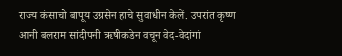राज्य कंसाचो बापूय उग्रसेन हाचे सुवाधीन केलें. उपरांत कृष्ण आनी बलराम सांदीपनी ऋषीकडेन वचून वेद-वेदांगां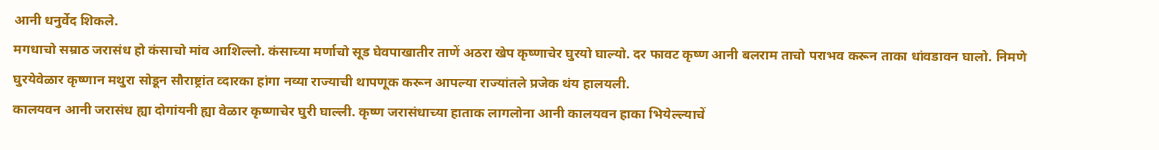आनी धनुर्वेद शिकले.
मगधाचो सम्राठ जरासंध हो कंसाचो मांव आशिल्लो. कंसाच्या मर्णाचो सूड घेवपाखातीर ताणें अठरा खेप कृष्णाचेर घुरयो घाल्यो. दर फावट कृष्ण आनी बलराम ताचो पराभव करून ताका धांवडावन घालो. निमणे घुरयेवेळार कृष्णान मथुरा सोडून सौराष्ट्रांत व्दारका हांगा नव्या राज्याची थापणूक करून आपल्या राज्यांतले प्रजेक थंय हालयली.
कालयवन आनी जरासंध ह्या दोगांयनी ह्या वेळार कृष्णाचेर घुरी घाल्ली. कृष्ण जरासंधाच्या हाताक लागलोना आनी कालयवन हाका भियेल्ल्याचें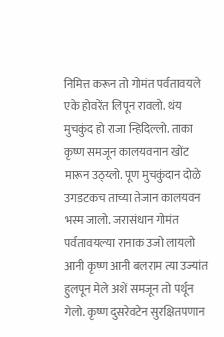निमित्त करून तो गोमंत पर्वतावयले एके होवरेंत लिपून रावलो. थंय मुचकुंद हो राजा न्हिदिल्लो. ताका कृष्ण समजून कालयवनान खोंट मारून उठ्य्लो. पूण मुचकुंदान दोळे उगडटकच ताच्या तेजान कालयवन भस्म जालो. जरासंधान गोमंत पर्वतावयल्या रानाक उजो लायलो आनी कृष्ण आनी बलराम त्या उज्यांत हुलपून मेले अशें समजून तो पर्थून गेलो. कृष्ण दुसरेवटेन सुरक्षितपणान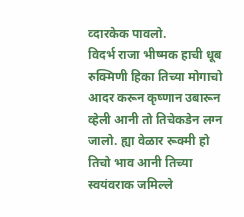व्दारकेक पावलो.
विदर्भ राजा भीष्मक हाची धूब रुक्मिणी हिका तिच्या मोगाचो आदर करून कृष्णान उबारून व्हेली आनी तो तिचेकडेन लग्न जालो. ह्या वेळार रूक्मी हो तिचो भाव आनी तिच्या स्वयंवराक जमिल्ले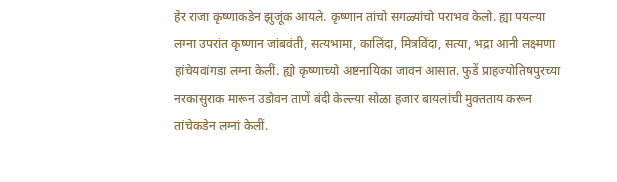हेर राजा कृष्णाकडेन झुजूंक आयले. कृष्णान तांचो सगळ्यांचो पराभव केलो. ह्या पयल्या लग्ना उपरांत कृष्णान जांबवंती, सत्यभामा, कालिंदा, मित्रविंदा, सत्या, भद्रा आनी लक्ष्मणा हांचेयवांगडा लग्ना केलीं. ह्यो कृष्णाच्यो अष्टनायिका जावन आसात. फुडें प्राहज्योतिषपुरच्या नरकासुराक मारून उडोवन ताणें बंदी केल्ल्या सोळा हजार बायलांची मुक्तताय करून तांचेकडेन लग्नां केलीं.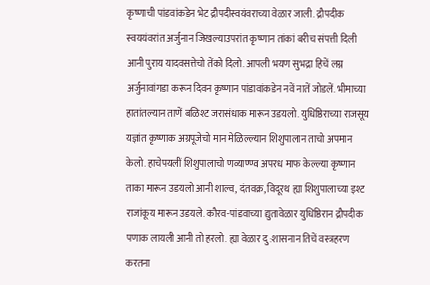कृष्णाची पांडवांकडेन भेट द्रौपदीस्वयंवराच्या वेळार जाली. द्रौपदीक स्वययंवरांत अर्जुनान जिखल्याउपरांत कृष्णान तांकां बरीच संपत्ती दिली आनी पुराय यादवसत्तेचो तेंको दिलो. आपली भयण सुभद्रा हिचें लग्न अर्जुनावांगडा करून दिवन कृष्णान पांडावांकडेन नवें नातें जोडलें. भीमाच्या हातांतल्यान ताणें बळिश्ट जरासंधाक मारून उडयलो. युधिष्ठिराच्या राजसूय यज्ञांत कृष्णाक अग्रपूजेचो मान मेळिल्ल्यान शिशुपालान ताचो अपमान केलो. हाचेपयलीं शिशुपालाचो णव्याण्ण्व अपरध माफ केल्ल्या कृष्णान ताका मारून उडयलो आनी शाल्व, दंतवक्र, विदूरथ ह्या शिशुपालाच्या इश्ट राजांकूय मारून उडयले. कौरव-पांडवाच्या द्युतावेळार युधिष्ठिरान द्रौपदीक पणाक लायली आनी तो हरलो. ह्या वेळार दु:शासनान तिचें वस्त्रहरण करतना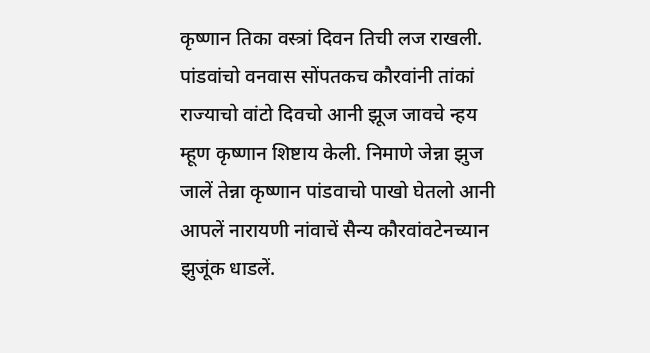कृष्णान तिका वस्त्रां दिवन तिची लज राखली.
पांडवांचो वनवास सोंपतकच कौरवांनी तांकां राज्याचो वांटो दिवचो आनी झूज जावचे न्हय म्हूण कृष्णान शिष्टाय केली. निमाणे जेन्ना झुज जालें तेन्ना कृष्णान पांडवाचो पाखो घेतलो आनी आपलें नारायणी नांवाचें सैन्य कौरवांवटेनच्यान झुजूंक धाडलें.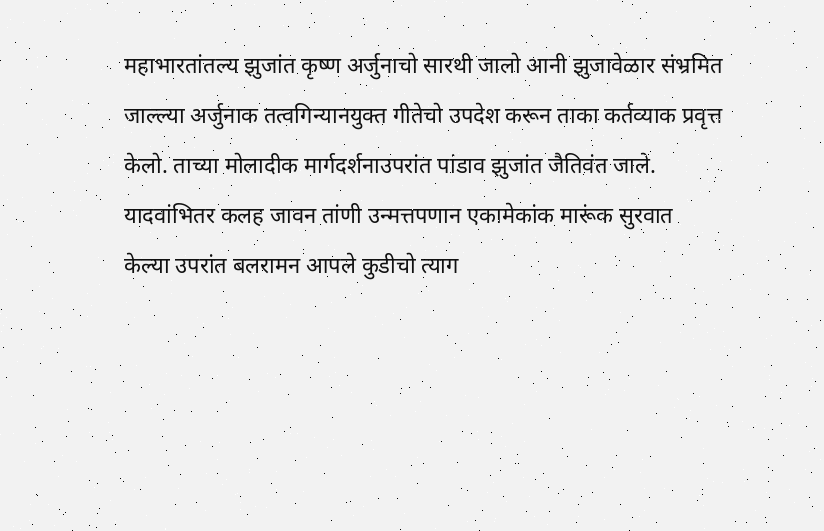महाभारतांतल्य झुजांत कृष्ण अर्जुनाचो सारथी जालो आनी झुजावेळार संभ्रमित जाल्ल्या अर्जुनाक तत्वगिन्यानयुक्त गीतेचो उपदेश करून ताका कर्तव्याक प्रवृत्त केलो. ताच्या मोलादीक मार्गदर्शनाउपरांत पांडाव झुजांत जैतिवंत जाले.
यादवांभितर कलह जावन तांणी उन्मत्तपणान एकामेकांक मारूंक सुरवात केल्या उपरांत बलरामन आपले कुडीचो त्याग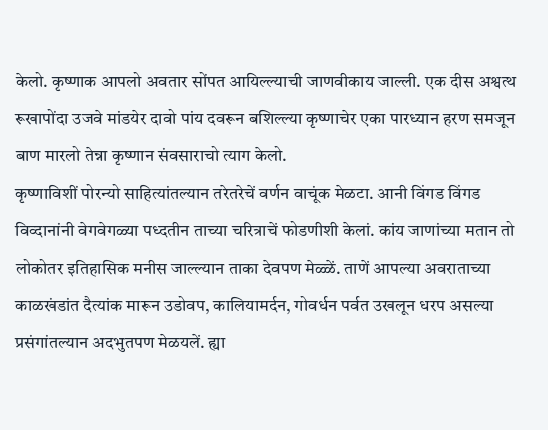केलो. कृष्णाक आपलो अवतार सोंपत आयिल्ल्याची जाणवीकाय जाल्ली. एक दीस अश्वत्थ रूखापोंदा उजवे मांडयेर दावो पांय दवरून बशिल्ल्या कृष्णाचेर एका पारध्यान हरण समजून बाण मारलो तेन्ना कृष्णान संवसाराचो त्याग केलो.
कृष्णाविशीं पोरन्यो साहित्यांतल्यान तरेतरेचें वर्णन वाचूंक मेळटा. आनी विंगड विंगड विव्दानांनी वेगवेगळ्या पध्दतीन ताच्या चरित्राचें फोडणीशी केलां. कांय जाणांच्या मतान तो लोकोतर इतिहासिक मनीस जाल्ल्यान ताका देवपण मेळ्ळें. ताणें आपल्या अवराताच्या काळखंडांत दैत्यांक मारून उडोवप, कालियामर्दन, गोवर्धन पर्वत उखलून धरप असल्या प्रसंगांतल्यान अदभुतपण मेळयलें. ह्या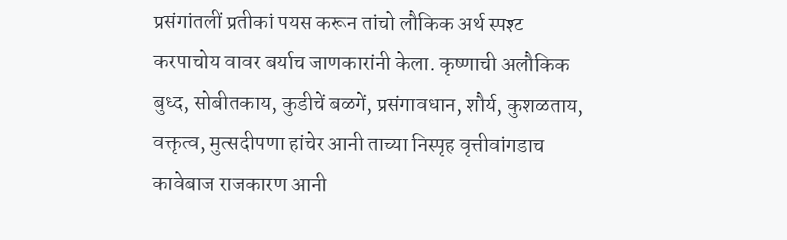प्रसंगांतलीं प्रतीकां पयस करून तांचो लौकिक अर्थ स्पश्ट करपाचोय वावर बर्याच जाणकारांनी केला. कृष्णाची अलौकिक बुध्द, सोबीतकाय, कुडीचें बळगें, प्रसंगावधान, शौर्य, कुशळताय, वक्तृत्व, मुत्सदीपणा हांचेर आनी ताच्या निस्पृह वृत्तीवांगडाच कावेबाज राजकारण आनी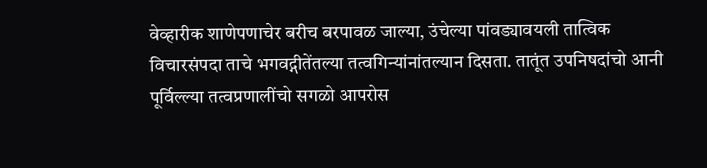वेव्हारीक शाणेपणाचेर बरीच बरपावळ जाल्या, उंचेल्या पांवड्यावयली तात्विक विचारसंपदा ताचे भगवद्गीतेंतल्या तत्वगिन्यांनांतल्यान दिसता. तातूंत उपनिषदांचो आनी पूर्विल्ल्या तत्वप्रणालींचो सगळो आपरोस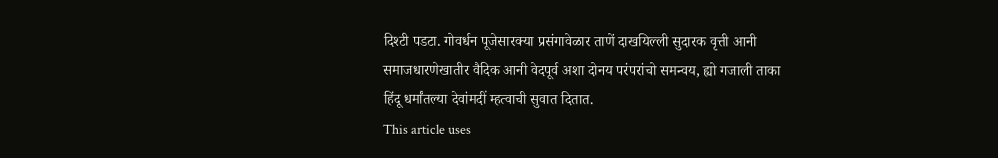दिश्टी पडटा. गोवर्धन पूजेसारक्या प्रसंगावेळार ताणें दाखयिल्ली सुदारक वृत्ती आनी समाजधारणेखातीर वैदिक आनी वेदपूर्व अशा दोनय परंपरांचो समन्वय, ह्यो गजाली ताका हिंदू धर्मांतल्या देवांमदीं म्हत्वाची सुवात दितात.
This article uses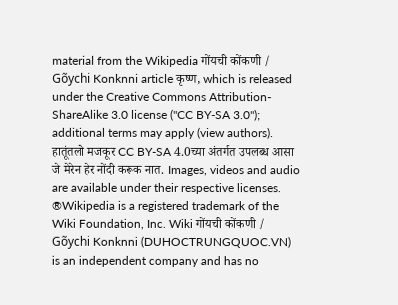material from the Wikipedia गोंयची कोंकणी / Gõychi Konknni article कृष्ण, which is released under the Creative Commons Attribution-ShareAlike 3.0 license ("CC BY-SA 3.0"); additional terms may apply (view authors). हातूंतलो मजकूर CC BY-SA 4.0च्या अंतर्गत उपलब्ध आसा जे मेरेन हेर नोंदी करूक नात. Images, videos and audio are available under their respective licenses.
®Wikipedia is a registered trademark of the Wiki Foundation, Inc. Wiki गोंयची कोंकणी / Gõychi Konknni (DUHOCTRUNGQUOC.VN) is an independent company and has no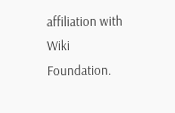affiliation with Wiki Foundation.